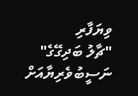ވިޔަފާރި
"ޗާލު ބަދިގޭގެ" ނަސީބުވެރިޔާއަށް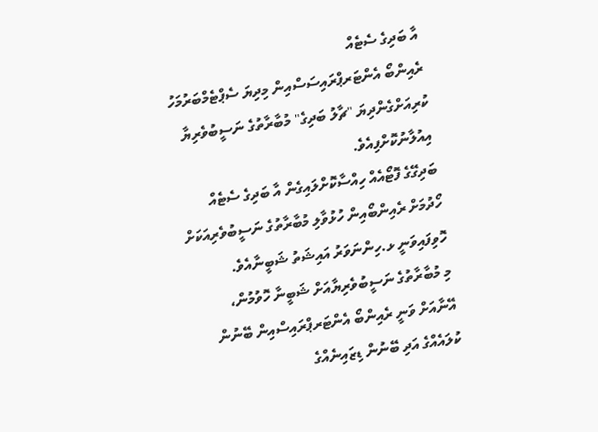އާ ބަދިގެ ސެޓެއް
ރެއިންބޯ އެންޓަރޕްރައިސަސްއިން މިދިޔަ ސެޕްޓެމްބަރުމަހު ކުރިއަށްގެންދިޔަ "ޗާލު ބަދިގެ" މުބާރާތުގެ ނަސީބުވެރިޔާ އިއުލާނުކޮށްފިއެވެ.
ބަދިގޭގެ ފޮޓޯއެއް ހިއްސާކޮށްލައިގެން އާ ބަދިގެ ސެޓެއް ހޯދުމަށް ރެއިންބޯއިން ހުޅުވާލި މުބާރާތުގެ ނަސީބުވެރިއަކަށް ހޮވިފައިވަނީ ޅ.ހިންނަވަރު އައިޝަތު ޝަބީނާއެވެ.
މި މުބާރާތުގެ ނަސީބުވެރިޔާއަށް ޝަބީނާ ހޮވުމުން، އޭނާއަށް ވަނީ ރެއިންބޯ އެންޓަރޕްރައިސްއިން ބޭނުން ކުލައެއްގެ އަދި ބޭނުން ޑިޒައިނެއްގެ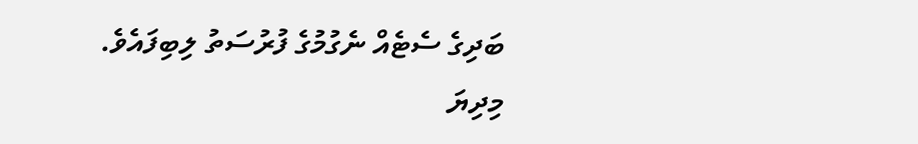ބަދިގެ ސެޓެއް ނެގުމުގެ ފުރުސަތު ލިބިފައެވެ. މިދިޔަ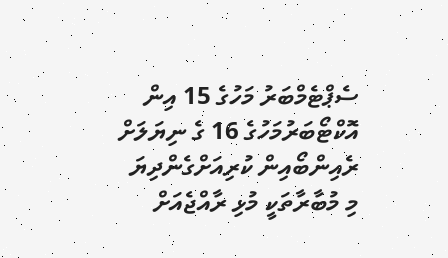ސެޕްޓެމްބަރު މަހުގެ 15 އިން އޮކްޓޯބަރުމަހުގެ 16 ގެ ނިޔަލަށް ރެއިންބޯއިން ކުރިއަށްގެންދިޔަ މި މުބާރާތަކީ މުޅި ރާއްޖެއަށް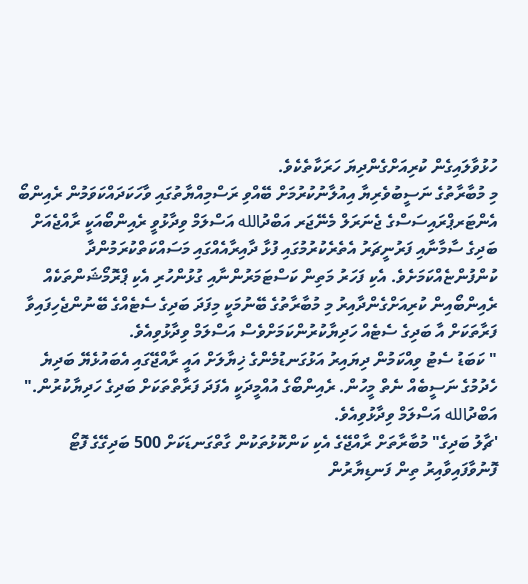ހުޅުވާލައިގެން ކުރިއަށްގެންދިޔަ ހަރަކާތެކެވެ.
މި މުބާރާތުގެ ނަސީބުވެރިޔާ އިއުލާނުކުރުމަށް ބޭއްވި ރަސްމިއްޔާތުގައި ވާހަކަދައްކަވަމުން ރެއިންބޯ އެންޓަރޕްރައިސަސްގެ ޖެނަރަލް މެނޭޖަރ އަބްދުالله އަސްލަމް ވިދާޅުވީ ރެއިންބޯއަކީ ރާއްޖެއަށް ބަދިގެ ސާމާނާއި ފަރުނީޗަރު އެތެރެކުރުމުގައި ފުޅާ ދާއިރާއެއްގައި މަސައްކަތްކުރަމުންދާ ކުންފުންޏެއްކަމަށެވެ. އެކި ފަހަރު މަތިން ކަސްޓަމަރުންނާއި ގުޅުންހުރި އެކި ޕްރޮމޯޝަންތަކެއް ރެއިންބޯއިން ކުރިއަށްގެންދާއިރު މި މުބާރާތުގެ ބޭނުމަކީ މިފަދަ ބަދިގެ ސެޓެއްގެ ބޭނުންޖެހިފައިވާ ފަރާތަކަށް އާ ބަދިގެ ސެޓެއް ހަދިޔާކުރުންކަމަށްވެސް އަސްލަމް ވިދާޅުވިއެވެ.
" ކަބަޑު ސެޓު ވިއްކަމުން ދިޔައިރު އަޅުގަނޑުމެންގެ ޚިޔާލަށް އައީ ރާއްޖޭގައި އެބައުޅެޔޭ ބަދިޔެ ހެދުމުގެ ނަސީބެއް ނެތް މީހުން. ރެއިންބޯގެ އުއްމީދަކީ އެފަދަ ފަރާތްތަކަށް ބަދިގެ ހަދިޔާކުރުން." އަބްދުالله އަސްލަމް ވިދާޅުވިއެވެ.
'ޗާލު ބަދިގެ" މުބާރާތަށް ރާއްޖޭގެ އެކި ކަންކޮޅުތަކުން ގާތްގަނޑަކަށް 500 ބަދިގޭގެ ފޮޓޯ ފޮނުވާފައިވާއިރު ތިން ފަނޑިޔާރުން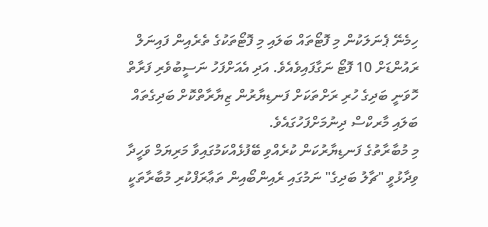ހިމެނޭ ޕެނަލަކުން މި ފޮޓޯތައް ބަލައި މި ފޮޓޯތަކުގެ ތެރެއިން ފައިނަލް ރައުންޑަށް 10 ފޮޓޯ ނަގާފައިވެއެވެ. އަދި އެއަށްފަހު ނަސީބުވެރި ފަރާތް ހޮވަނީ ބަދިގެ ހުރި ރަށްތަކަށް ފަނޑިޔާރުން ޒިޔާރާތްކޮށް ބަދިގެތައް ބަލައި މާރކްސް ދިނުމަށްފަހުގައެވެ.
މި މުބާރާތުގެ ފަނޑިޔާރުކަން ކުރެއްވި ބޭފުޅެއްކަމުގައިވާ މަރިޔަމް ވަހީދާ ވިދާޅުވީ "ޗާލު ބަދިގެ" ނަމުގައި ރެއިންބޯއިން ތަޢާރަފްކުރި މުބާރާތަކީ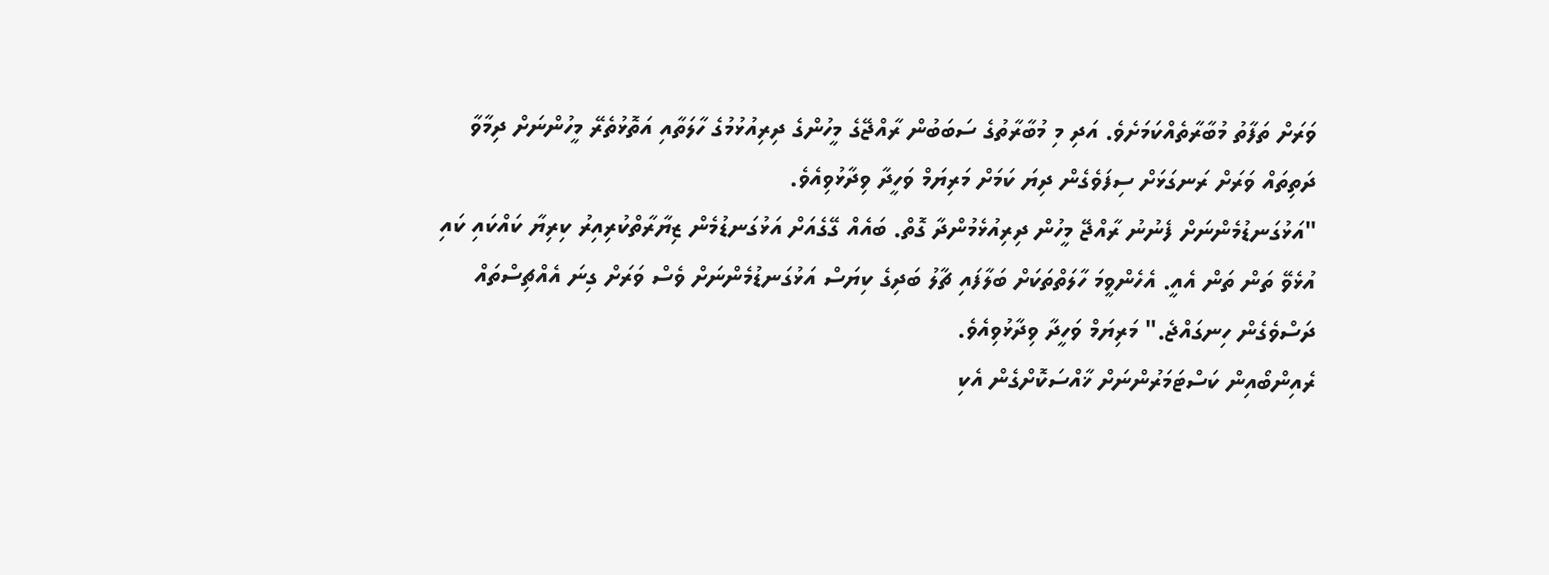ވަރަށް ތަފާތު މުބާރާތެއްކަމަށެވެ. އަދި މި މުބާރާތުގެ ސަބަބުން ރާއްޖޭގެ މީހުންގެ ދިރިއުޅުމުގެ ހާލަތާއި އަތޮޅުތެރޭ މީހުންނަށް ދިމާވާ ދަތިތައް ވަރަށް ރަނގަޅަށް ސިފަވެގެން ދިޔަ ކަމަށް މަރިޔަމް ވަހީދާ ވިދާޅުވިއެވެ.
"އަޅުގަނޑުމެންނަށް ފެނުނު ރާއްޖޭ މީހުން ދިރިއުޅެމުންދާ ގޮތް. ބައެއް ގޭގެއަށް އަޅުގަނޑުމެން ޒިޔާރާތްކުރިއިރު ކިރިޔާ ކައްކައި ކައި އުޅެވޭ ތަން ތަން އެއީ. އެހެންވީމަ ހާލަތްތަކަށް ބަލާފައި ޗާލު ބަދިގެ ކިޔަސް އަޅުގަނޑުމެންނަށް ވެސް ވަރަށް ގިނަ އެއްޗިސްތައް ދަސްވެގެން ހިނގައްޖެ." މަރިޔަމް ވަހީދާ ވިދާޅުވިއެވެ.
ރެއިންބޯއިން ކަސްޓަމަރުންނަށް ޚާއްސަކޮށްގެން އެކި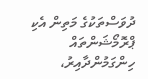ދުވަސްތަކުގެ މަތިން އެކި ޕްރޮމޯޝަންތައް ހިންގަމުންދާއިރު،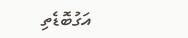އަގުބޮޑެތި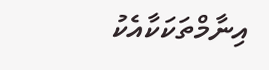އިނާމްތަކަކާއެކު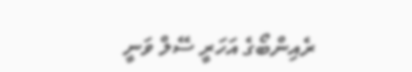ރެއިންބޯގެ އަހަރީ ސޭލް ވަނީ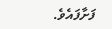ފަށާފައެވެ.